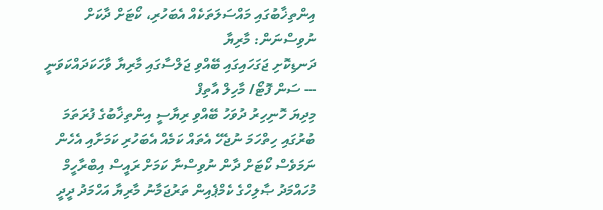އިންތިޚާބުގައި މައްސަލަތަކެއް އެބަހުރި، ކޯޓަށް ދާކަށް ނުވިސްނަން: މާރިޔާ
ދަނޑިކޮށި ޖަގަހައިގައި ބޭއްވި ޖަލްސާގައި މާރިޔާ ވާހަކަދައްކަވަނީ --- ސަން ފޮޓޯ/ މާހިލް އާތިފް
މިދިޔަ ހޮނިހިރު ދުވަހު ބޭއްވި ރިޔާސީ އިންތިޚާބުގެ ފުރަތަމަ ބުރުގައި ހިތްހަމަ ނުޖެހޭ އެތައް ކަމެއް އެބަހުރި ކަމަށާއި އެހެން ނަމަވެސް ކޯޓަށް ދާން ނުވިސްނާ ކަމަށް ރައީސް އިބްރާހީމް މުހައްމަދު ޞާލިހްގެ ކެމްޕެއިން ތަރުޖަމާނު މާރިޔާ އަހްމަދު ދީދީ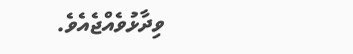ވިދާޅުވެއްޖެއެވެ.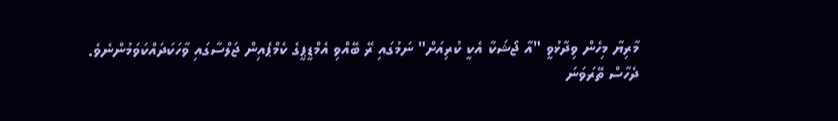މާރިޔާ މިހެން ވިދާޅުވީ "އާ ޖޯޝަކާ އެކީ ކުރިއަށް" ނަމުގައި ރޭ ބޭއްވި އެމްޑީޕީގެ ކެމްޕެއިން ޖަލްސާގައި ވާހަކަދައްކަވަމުންނެވެ.
ދެހާސް ތޭރަވަނަ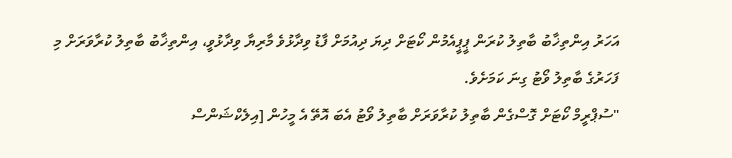އަހަރު އިންތިޚާބު ބާތިލު ކުރަން ޕީޕީއެމުން ކޯޓަށް ދިޔަ ދިއުމަށް ފާޑު ވިދާޅުވެ މާރިޔާ ވިދާޅުވީ، އިންތިޚާބު ބާތިލު ކުރާވަރަށް މި ފަހަރުގެ ބާތިލު ވޯޓު ގިނަ ކަމަށެވެ.
"ސުޕްރީމް ކޯޓަށް ގޮސްގެން ބާތިލު ކުރާވަރަށް ބާތިލު ވޯޓު އެބަ އޮތޭ އެ މީހުން [އިލެކްޝަންސް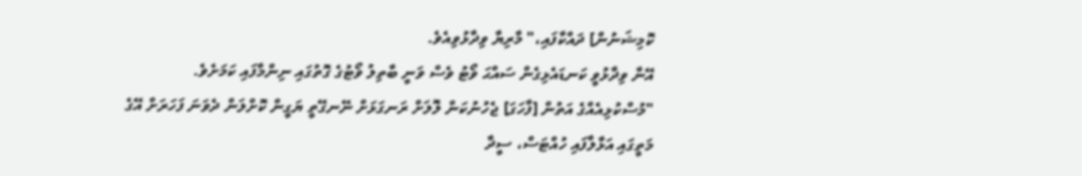ކޮމިޝަނުން] ދައްކާފައި،" މާރިޔާ ވިދާޅުވިއެވެ.
އޭނާ ވިދާޅުވީ ކަނޑައެޅިގެން ސައްޙަ ވޯޓު ވެސް ވަނީ ބާތިލު ވޯޓުގެ ގޮތުގައި ނިންމާފައި ކަމަށެވެ.
"މުސްކުޅިއެއްގެ އަތުން [ފާހަގަ] ޖެހުނުކަން ލޮލަށް ރަނގަޅަށް ނޭނގޭތީ ޔަގީން ކޮށްލަން ދެވަނަ ފަހަރަށް އޭގެ މަތީގައި އަޅާލާފައި ހުއްޓަސް، ސީދާ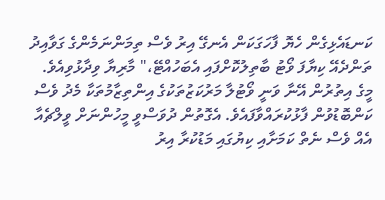ކަނޑައެޅިގެން ހެޔޮ ފާހަގަކަން އެނގޭ އިރު ވެސް ތިމަންނަމެންގެ ގަވާއިދު ތަންދެއޭ ކިޔާފަ ވޯޓު ބާތިލުކޮށްފައި އެބަހުއްޓޭ،" މާރިޔާ ވިދާޅުވިއެވެ.
މީގެ އިތުރުން އޭނާ ވަނީ ވޯޓުލާ މަރުކަޒުތަކުގެ އިންތިޒާމުތަކާ މެދު ވެސް ކަންބޮޑުވުން ފާޅުކުރައްވާފައެވެ. އެގޮތުން ދުވަސްވީ މީހުންނަށް ވީލްޗެއާ އެއް ވެސް ނެތް ކަމަށާއި ކިޔުގައި މަޑުކުރާ އިރު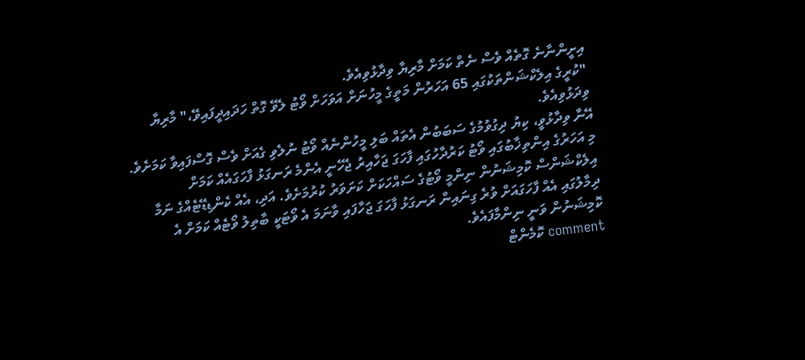އިށީންނާނެ ގޮތެއް ވެސް ނެތް ކަމަށް މާރިޔާ ވިދާޅުވިއެވެ.
"ކުރީގެ އިލެކްޝަންތަކުގައި 65 އަހަރުން މަތީގެ މީހުނަށް އަވަހަށް ވޯޓު ލެވޭ ގޮތް ހަދައިދީފައިވޭ،" މާރިޔާ ވިދަޅުވިއެވެ.
އޭނާ ވިދާޅުވީ، ކިޔު ދިގުވުމުގެ ސަބަބުން އެތައް ބަލި މީހުންނެއް ވޯޓު ނުލެވި ގެއަށް ވެސް ގޮސްފައިވާ ކަމަށެވެ.
މި އަހަރުގެ އިންތިޚާބުގައި ވޯޓު ކަރުދާހުގައި ފާހަގަ ޖަހާއިރު ޖެހޭނީ އެންމެ ރަނގަޅު ފާހަގައެއް ކަމަށް އިލެކްޝަންސް ކޮމިޝަނުން ނިންމީ ވޯޓުގެ ސައްހަކަށް ކަށަވަރު ކުރުމަށެވެ. އަދި، އެއް ކެންޑިޑޭޓެއްގެ ނަމާ ދިމާލުގައި އެއް ފާހަގައަށް ވުރެ ގިނައިން ރަނގަޅު ފާހަގަ ޖަހާފައި ވާނަމަ އެ ވޯޓަކީ ބާތިލު ވޯޓެއް ކަމަށް އެ ކޮމިޝަނުން ވަނީ ނިންމާފައެވެ.
comment ކޮމެންޓް